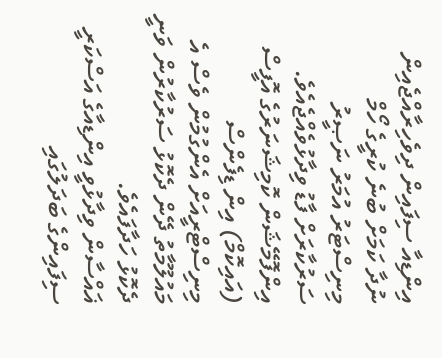އިންޑިއާ ސިފައިން ދިވެހިރާއްޖެއިން ނުދާ ކަމަށް ބުނެ ކުރީގެ ހޯމް މިނިސްޓަރު އުމަރު ނަޞީރު ސަރުކާރަށް ފާޑު ވިދާޅުވެއްޖެއެވެ.
އިންފޮމޭޝަން ކޮމިޝަނަރުގެ އޮފީސް (އައިކޮމް) އިން ޑިފެންސް މިނިސްޓްރީއަށް އެންގުމުން ވެސް އެ މައުލޫމާތު ދޭން ދެކޮޅު ސަރުކާރުން ވަނީ ދެކޮޅު ހަދާފައެވެ.
ޣައްސާން ވިދާޅުވީ އިންޑިއާގެ އަސްކަރީ ސިފައިންގެ ބަދަލުގައި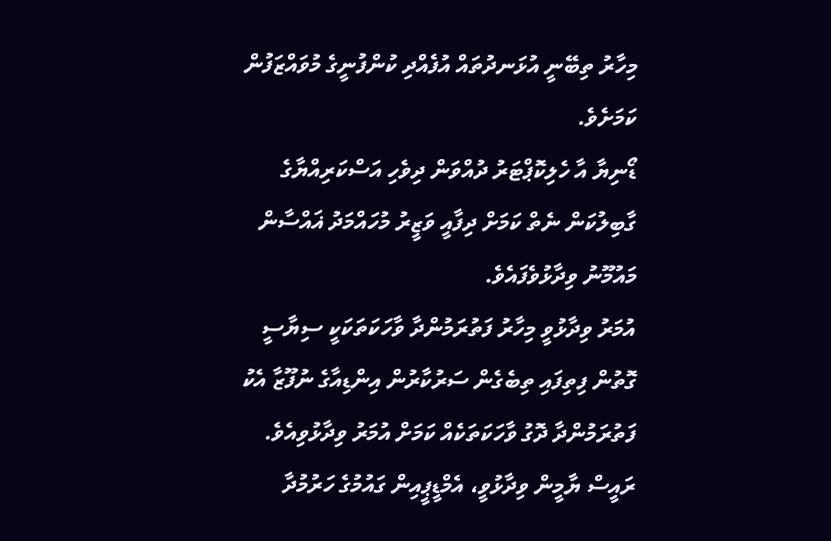މިހާރު ތިބޭނީ އުޅަނދުތައް އުފެއްދި ކުންފުނީގެ މުވައްޒަފުން ކަމަށެވެ.
ޑޯނިޔާ އާ ހެލިކޮޕްޓަރު ދުއްވަން ދިވެހި އަސްކަރިއްޔާގެ ގާބިލުކަން ނެތް ކަމަށް ދިފާއީ ވަޒީރު މުހައްމަދު ޣައްސާން މައުމޫނު ވިދާޅުވެފައެވެ.
އުމަރު ވިދާޅުވީ މިހާރު ފަތުރަމުންދާ ވާހަކަތަކަކީ ސިޔާސީ ގޮތުން ފިތިފައި ތިބެގެން ސަރުކާރުން އިންޑިއާގެ ނުފޫޒާ އެކު ފަތުރަމުންދާ ދޮގު ވާހަކަތަކެއް ކަމަށް އުމަރު ވިދާޅުވިއެވެ.
ރައީސް ޔާމީން ވިދާޅުވީ، އެމްޑީޕީއިން ގައުމުގެ ހަރުމުދާ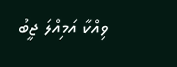ވިއްކާ އަމިއްލަ ޖީބު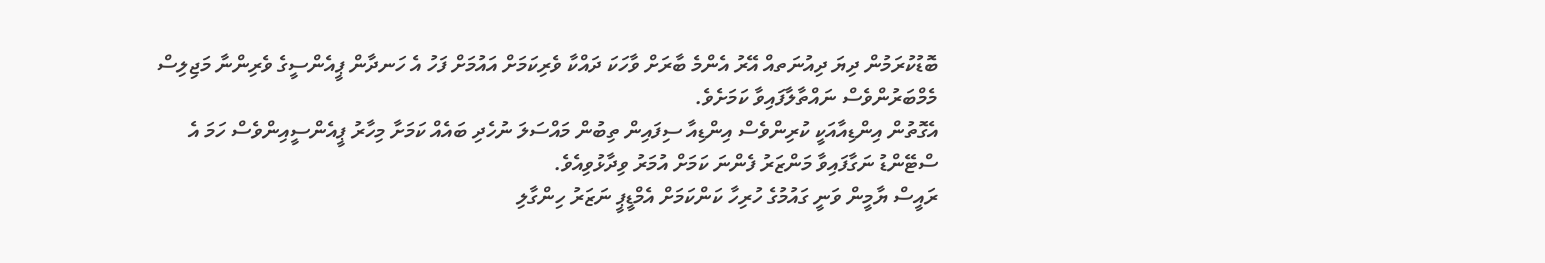ބޮޑުކުރަމުން ދިޔަ ދިއުނަތއް އޭރު އެންމެ ބާރަށް ވާހަކަ ދައްކާ ވެރިކަމަށް އައުމަށް ފަހު އެ ހަނދާން ޕީއެންސީގެ ވެރިންނާ މަޖިލިސް މެމްބަރުންވެސް ނައްތާލާފައިވާ ކަމަށެވެ.
އެގޮތުން އިންޑިއާއަކީ ކުރިންވެސް އިންޑިއާ ސިފައިން ތިބުން މައްސަލަ ނުހެދި ބައެއް ކަމަށާ މިހާރު ޕީއެންސީއިންވެސް ހަމަ އެ ސްޓޭންޑު ނަގާފައިވާ މަންޒަރު ފެންނަ ކަމަށް އުމަރު ވިދާޅުވިއެވެ.
ރައީސް ޔާމީން ވަނީ ގައުމުގެ ހުރިހާ ކަންކަމަށް އެމްޑީޕީ ނަޒަރު ހިންގާލި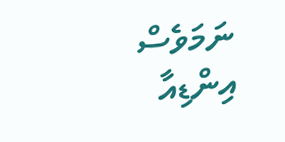ނަމަވެސް އިންޑިއާ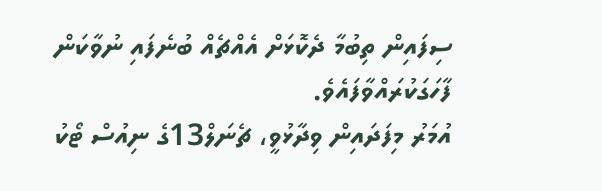ސިފައިން ތިބުމާ ދެކޮޅަށް އެއްޗެއް ބުނެފައި ނުވާކަން ފާހަގަކުރައްވާފައެވެ.
އުމަރު މިފަދައިން ވިދާޅުވީ، ޗެނަލް13ގެ ނިއުސް ޓޯކު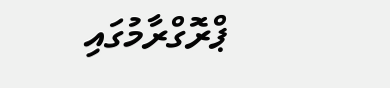ޕްރޮގްރާމުގައި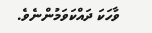ވާހަކަ ދައްކަވަމުންނެވެ.